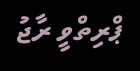ޕްރިތްވީ ރާޖު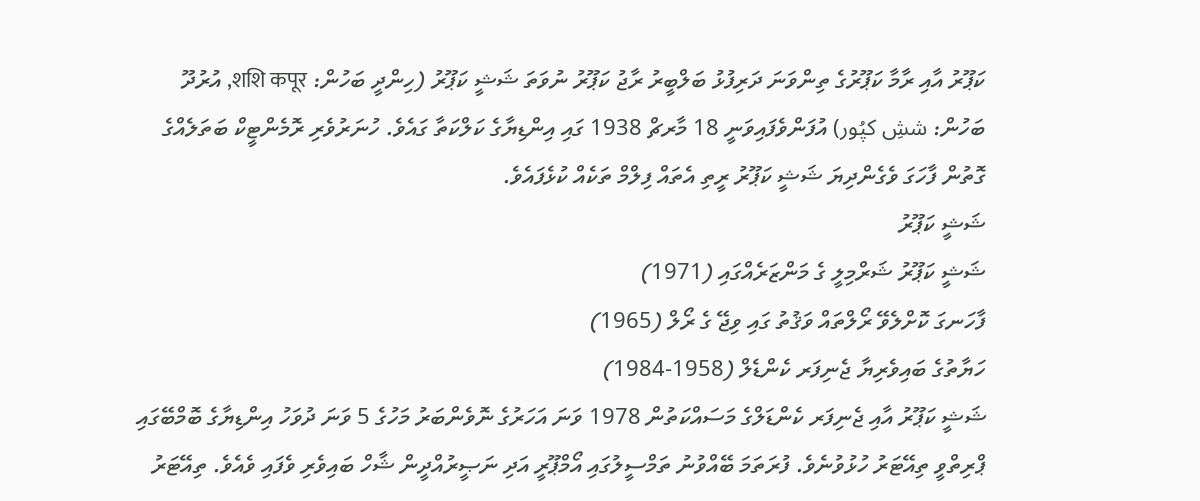ކަޕޫރު އާއި ރާމާ ކަޕޫރުގެ ތިންވަނަ ދަރިފުޅު ބަލްބީރު ރާޖު ކަޕޫރު ނުވަތަ ޝަޝީ ކަޕޫރު (ހިންދީ ބަހުން: शशि कपूर, އުރުދޫ ބަހުން: ششِ کپُور) އުފަންވެފައިވަނީ 18 މާރޗް 1938 ގައި އިންޑިޔާގެ ކަލްކަތާ ގައެވެ. ހުނަރުވެރި ރޮމެންޓީކް ބަތަލެއްގެ ގޮތުން ފާހަގަ ވެގެންދިޔަ ޝަޝީ ކަޕޫރު ރީތި އެތައް ފިލްމް ތަކެއް ކުޅެފައެވެ.
ޝަޝީ ކަޕޫރު
ޝަޝީ ކަޕޫރު ޝަރްމިލީ ގެ މަންޒަރެއްގައި (1971)
ފާހަނގަ ކޮށްލެވޭ ރޯލްތައް ވަޤުތު ގައި ވިޖޭ ގެ ރޯލް (1965)
ހަޔާތުގެ ބައިވެރިޔާ ޖެނިފަރ ކެންޑެލް (1958-1984)
ޝަޝީ ކަޕޫރު އާއި ޖެނިފަރ ކެންޑަލްގެ މަސައްކަތުން 1978 ވަނަ އަހަރުގެ ނޮވެންބަރު މަހުގެ 5 ވަނަ ދުވަހު އިންޑިޔާގެ ބޮމްބޭގައި ޕްރިތްވީ ތިއޭޓަރު ހުޅުވުނެވެ. ފުރަތަމަ ބޭއްވުނު ތަމްސީލުގައި އޯމްޕޫރީ އަދި ނަޞީރުއްދީން ޝާހް ބައިވެރި ވެފައި ވެއެވެ. ތިއޭޓަރު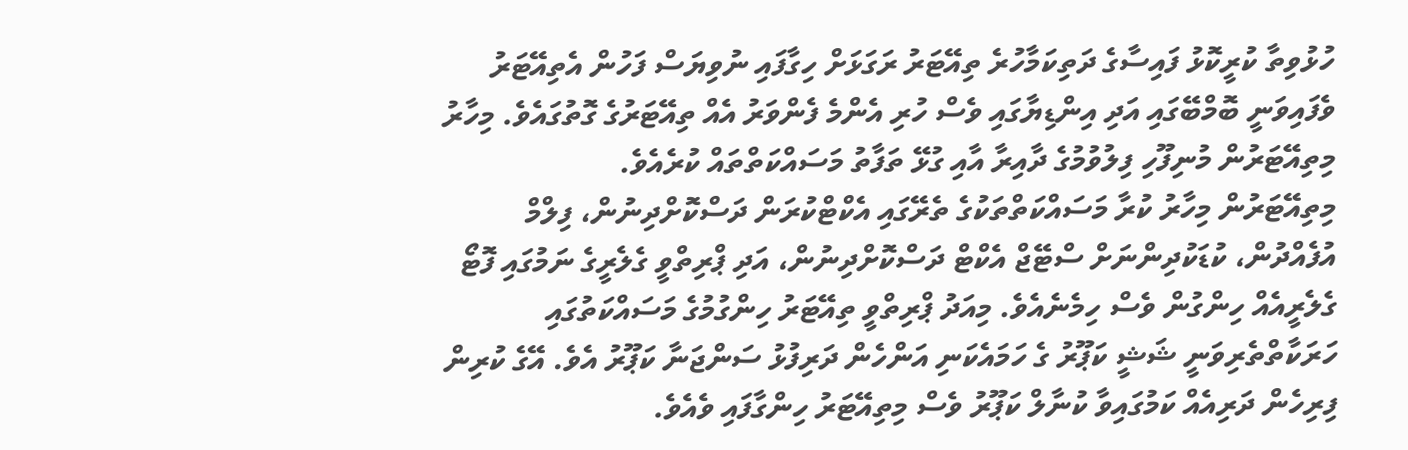ހުޅުވިތާ ކުރީކޮޅު ފައިސާގެ ދަތިކަމާހުރެ ތިއޭޓަރު ރަގަޅަށް ހިގާފައި ނުވިޔަސް ފަހުން އެތިއޭޓަރު ވެފައިވަނީ ބޮމްބޭގައި އަދި އިންޑިޔާގައި ވެސް ހުރި އެންމެ ފެންވަރު އެއް ތިއޭޓަރުގެ ގޮތުގައެވެ. މިހާރު މިތިއޭޓަރުން މުނިފޫހި ފިލުވުމުގެ ދާއިރާ އާއި ގުޅޭ ތަފާތު މަސައްކަތްތައް ކުރެއެވެ.
މިތިއޭޓަރުން މިހާރު ކުރާ މަސައްކަތްތަކުގެ ތެރޭގައި އެކްޓްކުރަން ދަސްކޮށްދިނުން، ފިލްމް އުފެއްދުން، ކުޑަކުދިންނަށް ސްޓޭޖް އެކްޓް ދަސްކޮށްދިނުން، އަދި ޕްރިތްވީ ގެލެރީގެ ނަމުގައި ފޮޓޯ ގެލެރީއެއް ހިންގުން ވެސް ހިމެނެއެވެ. މިއަދު ޕްރިތްވީ ތިއޭޓަރު ހިންގުމުގެ މަސައްކަތުގައި ހަރަކާތްތެރިވަނީ ޝަޝީ ކަޕޫރު ގެ ހަމައެކަނި އަންހެން ދަރިފުޅު ސަންޖަނާ ކަޕޫރު އެވެ. އޭގެ ކުރިން ފިރިހެން ދަރިއެއް ކަމުގައިވާ ކުނާލް ކަޕޫރު ވެސް މިތިއޭޓަރު ހިންގާފައި ވެއެވެ.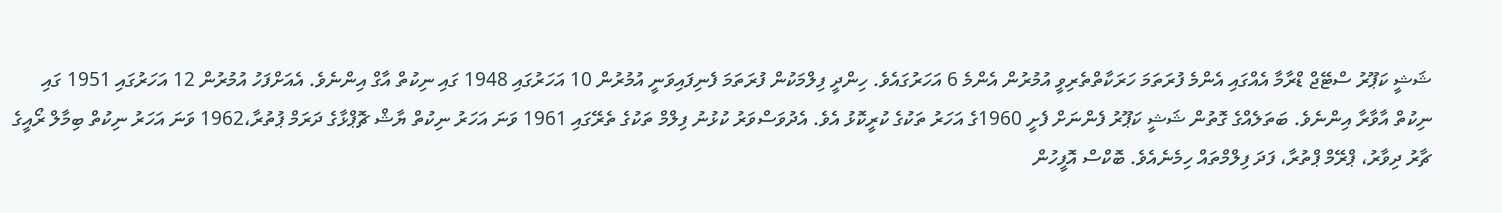ޝަޝީ ކަޕޫރު ސްޓޭޖް ޑްރާމާ އެއްގައި އެންމެ ފުރަތަމަ ހަރަކާތްތެރިވީ އުމުރުން އެންމެ 6 އަހަރުގައެވެ. ހިންދީ ފިލްމަކުން ފުރަތަމަ ފެނިފައިވަނީ އުމުރުން 10 އަހަރުގައި 1948 ގައި ނިކުތް އާގް އިންނެވެ. އެއަށްފަހު އުމުރުން 12 އަހަރުގައި 1951 ގައި ނިކުތް އާވާރާ އިންނެވެ. ބަތަލެއްގެ ގޮތުން ޝަޝީ ކަޕޫރު ފެންނަށް ފެށީ 1960ގެ އަހަރު ތަކުގެ ކުރީކޮޅު އެވެ. އެދުވަސްވަރު ކުޅުނު ފިލްމް ތަކުގެ ތެރޭގައި 1961 ވަނަ އަހަރު ނިކުތް ޔާޝް ޗޮޕްޅާގެ ދަރަމް ޕުތުރާ،1962 ވަނަ އަހަރު ނިކުތް ބިމާލް ރޯއީގެ ޗާރު ދިވާރު، ޕްރޭމް ޕްތުރާ، ފަދަ ފިލްމްތައް ހިމެނެއެވެ. ބޮކްސް އޮފީހުން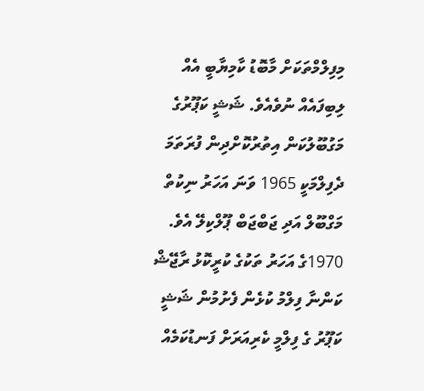މިފިލްމްތަކަށް މާބޮޑު ކާމިޔާބީ އެއް ލިބިފައެއް ނުވެއެވެ. ޝަޝީ ކަޕޫރުގެ މަގުބޫލުކަން އިތުރުކޮށްދިން ފުރަތަމަ ދެފިލްމަކީ 1965 ވަނަ އަހަރު ނިކުތް މަގްބޫލް އަދި ޖަބްޖަބް ޕޫލްކިލޭ އެވެ.
1970ގެ އަހަރު ތަކުގެ ކުރީކޮޅު ރާޖޭޝް ކަންނާ ފިލްމު ކުޅެން ފެށުމުން ޝަޝީ ކަޕޫރު ގެ ފިލްމީ ކެރިއަރަށް ފަނޑުކަމެއް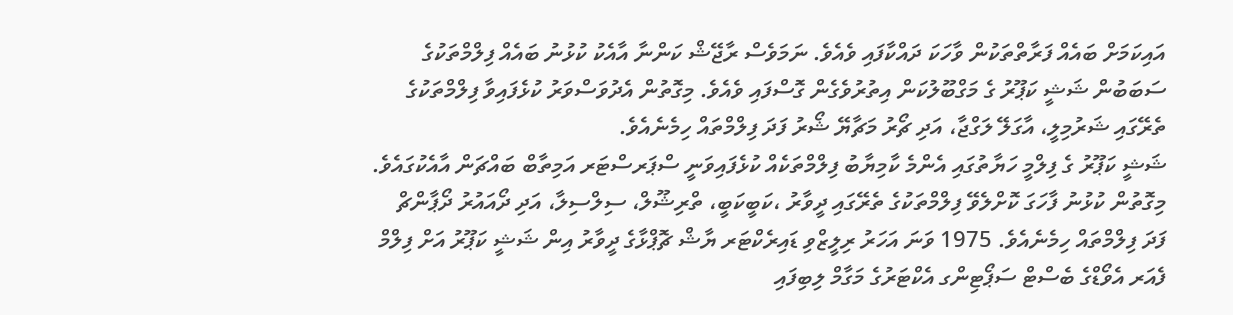އައިކަމަށް ބައެއް ފަރާތްތަކުން ވާހަކަ ދައްކާފައި ވެއެވެ. ނަމަވެސް ރާޖޭޝް ކަންނާ އާއެކު ކުޅުނު ބައެއް ފިލްމްތަކުގެ ސަބަބުން ޝަޝީ ކަޕޫރު ގެ މަގްބޫލުކަން އިތުރުވެގެން ގޮސްފައި ވެއެވެ. މިގޮތުން އެދުވަސްވަރު ކުޅެފައިވާ ފިލްމްތަކުގެ ތެރޭގައި ޝަރުމިލީ، އާގަލޭ ލަގްޖާ، އަދި ޗޯރު މަޗާޔޭ ޝޯރު ފަދަ ފިލްމްތައް ހިމެނެއެވެ.
ޝަޝީ ކަޕޫރު ގެ ފިލްމީ ހަޔާތުގައި އެންމެ ކާމިޔާބު ފިލްމްތަކެއް ކުޅެފައިވަނީ ސްޕަރސްޓަރ އަމިތާބް ބައްޗަން އާއެކުގައެވެ. މިގޮތުން ކުޅުނު ފާހަގަ ކޮށްލެވޭ ފިލްމްތަކުގެ ތެރޭގައި ދީވާރު ،ކަބީކަބީ، ތްރިޝޫލް، ސިލްސިލާ، އަދި ދޯއައުރު ދޯޕާންޗް ފަދަ ފިލްމްތައް ހިމެނެއެވެ. 1975 ވަނަ އަހަރު ރިލީޒްވި ޑައިރެކްޓަރ ޔާޝް ޗޮޕްޅާގެ ދީވާރު އިން ޝަޝީ ކަޕޫރު އަށް ފިލްމް ފެއަރ އެވޯޑްގެ ބެސްޓް ސަޕޯޓިންގ އެކްޓަރުގެ މަގާމް ލިބިފައި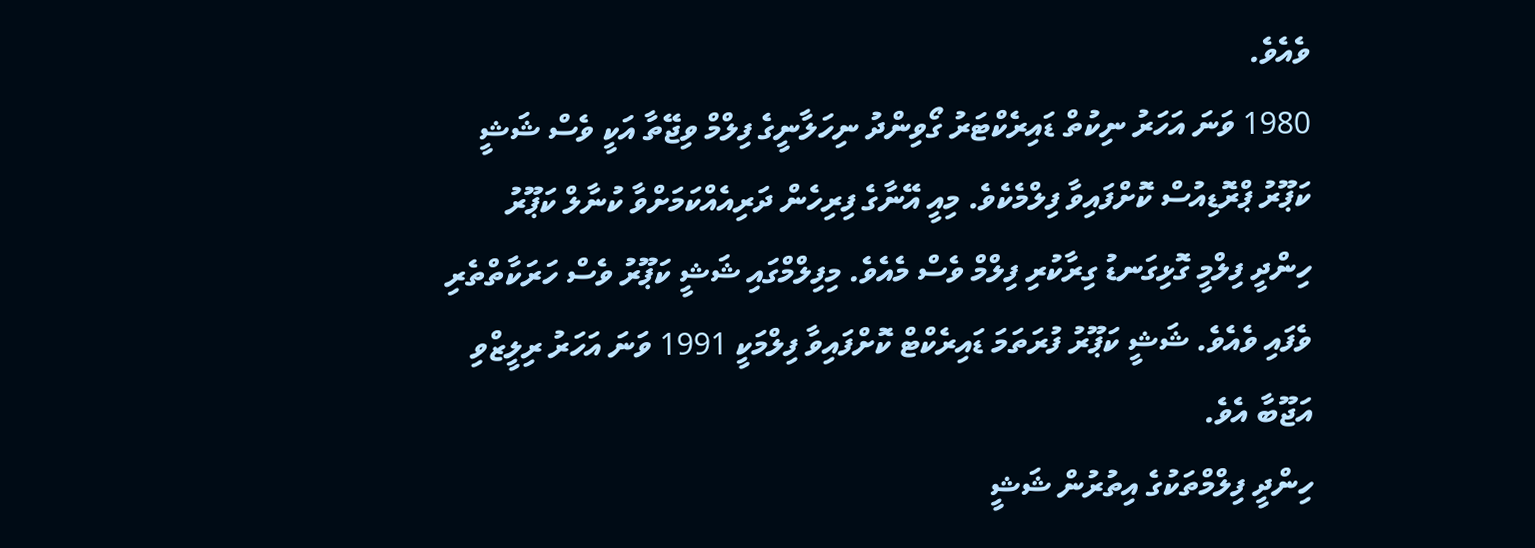ވެއެވެ.
1980 ވަނަ އަހަރު ނިކުތް ޑައިރެކްޓަރު ގޯވިންދު ނިހަލާނީގެ ފިލްމް ވިޖޭތާ އަކީ ވެސް ޝަޝީ ކަޕޫރު ޕްރޮޑިއުސް ކޮށްފައިވާ ފިލްމެކެވެ. މިއީ އޭނާގެ ފިރިހެން ދަރިއެއްކަމަށްވާ ކުނާލް ކަޕޫރު ހިންދީ ފިލްމީ ގޮޅިގަނޑު ގިރާކުރި ފިލްމް ވެސް މެއެވެ. މިފިލްމްގައި ޝަޝީ ކަޕޫރު ވެސް ހަރަކާތްތެރި ވެފައި ވެއެވެ. ޝަޝީ ކަޕޫރު ފުރަތަމަ ޑައިރެކްޓް ކޮށްފައިވާ ފިލްމަކީ 1991 ވަނަ އަހަރު ރިލީޒްވި އަޖޫބާ އެވެ.
ހިންދީ ފިލްމްތަކުގެ އިތުރުން ޝަޝީ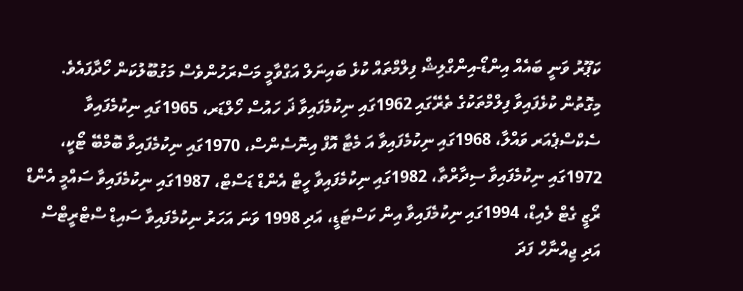ކަޕޫރު ވަނީ ބައެއް އިންޑޯ-އިންގްލިޝް ފިލްމްތައް ކުޅެ ބައިނަލް އަގްވާމީ މަސްރަހުންވެސް މަގުބޫލުކަން ހޯދާފައެވެ. މިގޮތުން ކުޅެފައިވާ ފިލްމްތަކުގެ ތެރޭގައި 1962ގައި ނިކުމެފައިވާ ޛަ ހައުސް ހޯލްޑަރ، 1965ގައި ނިކުމެފައިވާ ސެކްސްޕެއަރ ވައްލާ، 1968ގައި ނިކުމެފައިވާ އަ މެޓާ އޮފް އިނޮސެންސް، 1970ގައި ނިކުމެފައިވާ ބޮމްބޭ ޓޯކީ، 1972ގައި ނިކުމެފައިވާ ސިދާރްތާ، 1982ގައި ނިކުމެފައިވާ ހީޓް އެންޑް ޑަސްޓް، 1987ގައި ނިކުމެފައިވާ ސައްމީ އެންޑް ރޯޒީ ގެޓް ލެއިޑް، 1994ގައި ނިކުމެފައިވާ އިން ކަސްޓަޑީ، އަދި 1998 ވަނަ އަހަރު ނިކުމެފައިވާ ސައިޑް ސްޓްރީޓްސް އަދި ޖިއްނާހް ފަދަ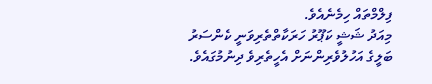ފިލްމްތައް ހިމެނެއެވެ.
މިއަދު ޝަޝީ ކަޕޫރު ހަރަކާތްތެރިވަނީ ކެންސަރު ބަލީގެ އަހުލުވެރިންނަށް އެހީތެރިވެ ދިނުމުގައެވެ.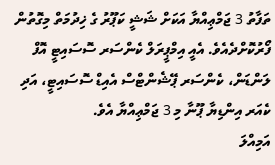ތަފާތު 3 ޖަމްޢިއްޔާ އަކަށް ޝަޝީ ކަޕޫރު ގެ ޚިދުމަތް މިގޮތުން ފޯރުކޮށްދެއެވެ. އެއީ އިމްޕީރަލް ކެންސަރ ސޮސައިޓީ އޮފް ލަންޑަން، ކެންސަރ ޕޭޝެންޓްސް އެއިޑް ސޮސައިޓީ، އަދި ކެއަރ އިންޑިޔާ ޕޫނާ މި 3 ޖަމްޢިއްޔާ އެވެ.
އަމިއްލަ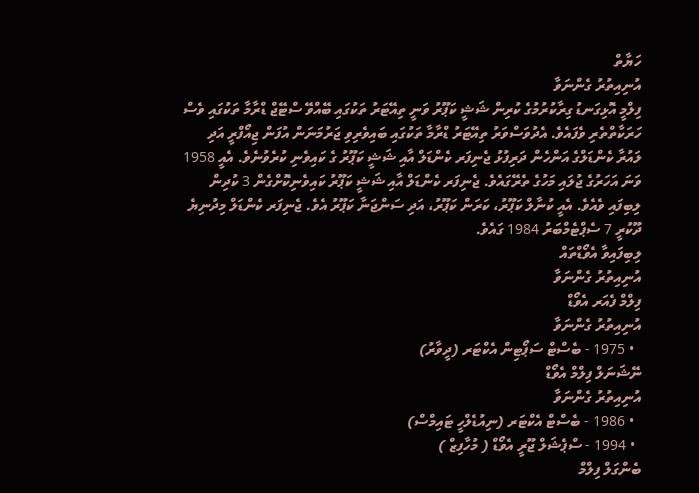ހަޔާތް
އުނިއިތުރު ގެންނަވާ
ފިލްމީ އޮޅިގަނޑު ގިރާކުރުމުގެ ކުރިން ޝަޝީ ކަޕޫރު ވަނީ ތިއޭޓަރު ތަކުގައި ބޭއްވޭ ސްޓޭޖް ޑްރާމާ ތަކުގައި ވެސް ހަރަކާތްތެރި ވެފައެވެ. އެދުވަސްވަރު ތިއޭޓަރު ޑްރާމާ ތަކުގައި ބައިވެރިވި ޖަރުމަނަން އުފަން ޖިއޯފްރީ އަދި ލައުރާ ކެންޑަލްގެ އަންހެން ދަރިފުޅު ޖެނިފަރ ކެންޑަލް އާއި ޝަޝީ ކަޕޫރު ގެ ކައިވެނި ކުރެވުނެވެ. އެއީ 1958 ވަނަ އަހަރުގެ ޖުލައި މަހުގެ ތެރޭގައެވެ. ޖެނިފަރ ކެންޑަލް އާއި ޝަޝީ ކަޕޫރު ކައިވެނިކޮށްގެން 3 ކުދިން ލިބިފައި ވެއެވެ. އެއީ ކުނާލް ކަޕޫރު، ކަރަން ކަޕޫރު، އަދި ސަންޖަނާ ކަޕޫރު އެވެ. ޖެނިފަރ ކެންޑަލް މިދުނިޔެ ދޫކުރީ 7 ސެޕްޓެމްބަރު 1984 ގައެވެ.
ލިބިފައިވާ އެވޯޑްތައް
އުނިއިތުރު ގެންނަވާ
ފިލްމް ފެއަރ އެވޯޑް
އުނިއިތުރު ގެންނަވާ
  • 1975 - ބެސްޓް ސަޕޯޓިން އެކްޓަރ (ދީވާރު)
ނޭޝަނަލް ފިލްމް އެވޯޑް
އުނިއިތުރު ގެންނަވާ
  • 1986 - ބެސްޓް އެކްޓަރ (ނިއުޑެލްހީ ޓައިމްސް)
  • 1994 - ސްޕެޝަލް ޖޫރީ އެވޯޑް ( މުހާފިޒް )
ބެންގަލް ފިލްމް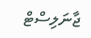ޖާނަލިސްޓް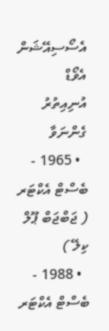އެސޯސިއޭޝަން އެވޯޑް
އުނިއިތުރު ގެންނަވާ
  • 1965 - ބެސްޓް އެކްޓަރ ( ޖަބްޖަބް ޕޫލް ކިލޭ )
  • 1988 - ބެސްޓް އެކްޓަރ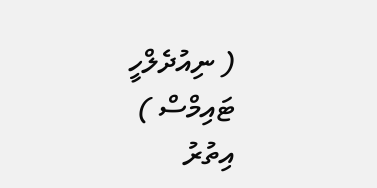( ނިއުދެލްހީ ޓައިމްސް )
އިތުރު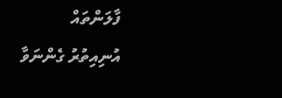ފާލަންތައް
އުނިއިތުރު ގެންނަވާ